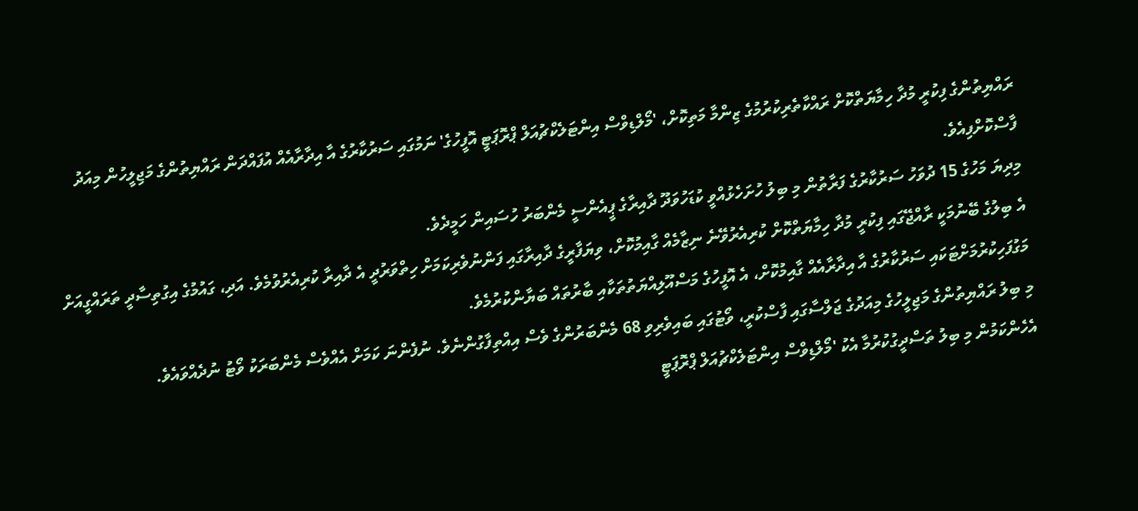ރައްޔިތުންގެ ފިކުރީ މުދާ ހިމާޔަތްކޮށް ރައްކާތެރިކުރުމުގެ ޒިންމާ މަތިކޮށް، 'މޯލްޑިވްސް އިންޓަލެކްޗުއަލް ޕްރޮޕަޓީ އޮފީހުގެ' ނަމުގައި ސަރުކާރުގެ އާ އިދާރާއެއް އުފައްދަން ރައްޔިތުންގެ މަޖިލީހުން މިއަދު ފާސްކޮށްފިއެވެ.
މިދިޔަ މަހުގެ 15 ދުވަހު ސަރުކާރުގެ ފަރާތުން މި ބިލު ހުށަހެޅުއްވީ ކުޑަހުވަދޫ ދާއިރާގެ ޕީއެންސީ މެންބަރު ހުސައިން ހަމީދެވެ.
އެ ބިލުގެ ބޭނުމަކީ ރާއްޖޭގައި ފިކުރީ މުދާ ހިމާޔަތްކޮށް ކުރިއެރުވޭނެ ނިޒާމެއް ގާއިމުކޮށް، ވިޔަފާރީގެ ދާއިރާގައި ފަންނުވެރިކަމަށް ހިތްވަރުދީ އެ ދާއިރާ ކުރިއެރުވުމެވެ. އަދި، ގައުމުގެ އިގުތިސާދީ ތަރައްގީއަށް މަގުފަހިކުރުމަށްޓަކައި ސަރުކާރުގެ އާ އިދާރާއެއް ގާއިމުކޮށް، އެ އޮފީހުގެ މަސްއޫލިއްޔަތުތަކާއި ބާރުތައް ބަޔާންކުރުމެވެ.
މި ބިލު ރައްޔިތުންގެ މަޖިލީހުގެ މިއަދުގެ ޖަލްސާގައި ފާސްކުރީ، ވޯޓުގައި ބައިވެރިވި 68 މެންބަރުންގެ ވެސް އިއްތިފާގުންނެވެ. ނުފެންނަ ކަމަށް އެއްވެސް މެންބަރަކު ވޯޓު ނުދެއްވައެވެ.
އެހެންކަމުން މި ބިލު ތަސްދީގުކުރުމާ އެކު 'މޯލްޑިވްސް އިންޓަލެކްޗުއަލް ޕްރޮޕަޓީ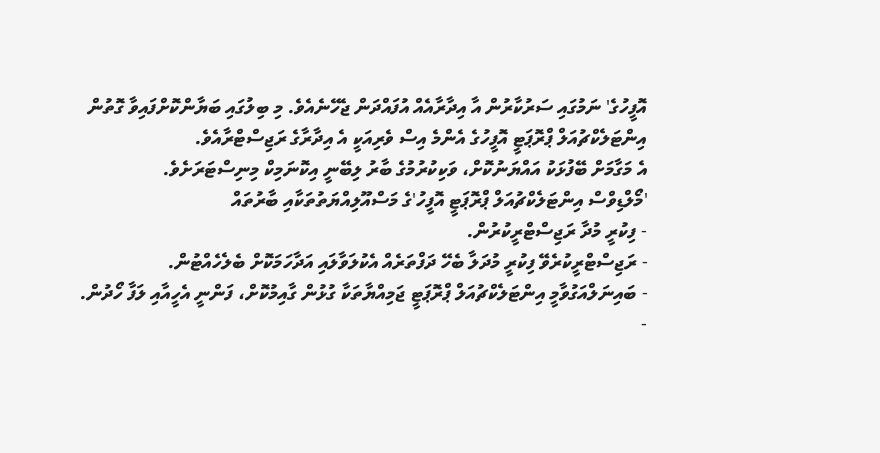އޮފީހުގެ' ނަމުގައި ސަރުކާރުން އާ އިދާރާއެއް އުފައްދަން ޖެހޭނެއެވެ. މި ބިލުގައި ބަޔާންކޮށްފައިވާ ގޮތުން އިންޓަލެކްޗުއަލް ޕްރޮޕަޓީ އޮފީހުގެ އެންމެ އިސް ވެރިއަކީ އެ އިދާރާގެ ރަޖިސްޓްރާއެވެ.
އެ މަގާމަށް ބޭފުޅަކު އައްޔަނުކޮށް، ވަކިކުރުމުގެ ބާރު ލިބޭނީ އިކޮނަމިކް މިނިސްޓަރަށެވެ.
'މޯލްޑިވްސް އިންޓަލެކްޗުއަލް ޕްރޮޕަޓީ އޮފީހު'ގެ މަސްއޫލިއްޔަތުތަކާއި ބާރުތައް
- ފިކުރީ މުދާ ރަޖިސްޓްރީކުރުން.
- ރަޖިސްޓްރީކުރެވޭ ފިކުރީ މުދަލާ ބެހޭ ދަފްތަރެއް އެކުލަވާލައި އަދާހަމަކޮށް ބެލެހެއްޓުން.
- ބައިނަލްއަގުވާމީ އިންޓަލެކްޗުއަލް ޕްރޮޕަޓީ ޖަމިއްޔާތަކާ ގުޅުން ގާއިމުކޮށް، ފަންނީ އެހީއާއި ލަފާ ހޯދުން.
-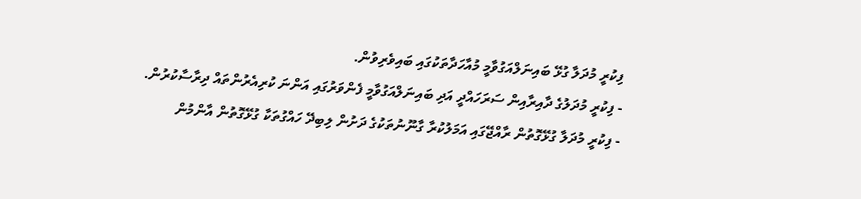ފިކުރީ މުދަލާ ގުޅޭ ބައިނަލްއަގުވާމީ މުއާހަދާތަކުގައި ބައިވެރިވުން.
- ފިކުރީ މުދަލުގެ ދާއިރާއިން ސަރަހައްދީ އަދި ބައިނަލްއަގުވާމީ ފެންވަރުގައި އަންނަ ކުރިއެރުންތައް ދިރާސާކުރުން.
- ފިކުރީ މުދަލާ ގުޅޭގޮތުން ރާއްޖޭގައި އަމަލުކުރާ ގާނޫނުތަކުގެ ދަށުން ލިބިދޭ ހައްގުތަކާ ގުޅޭގޮތުން އާންމުން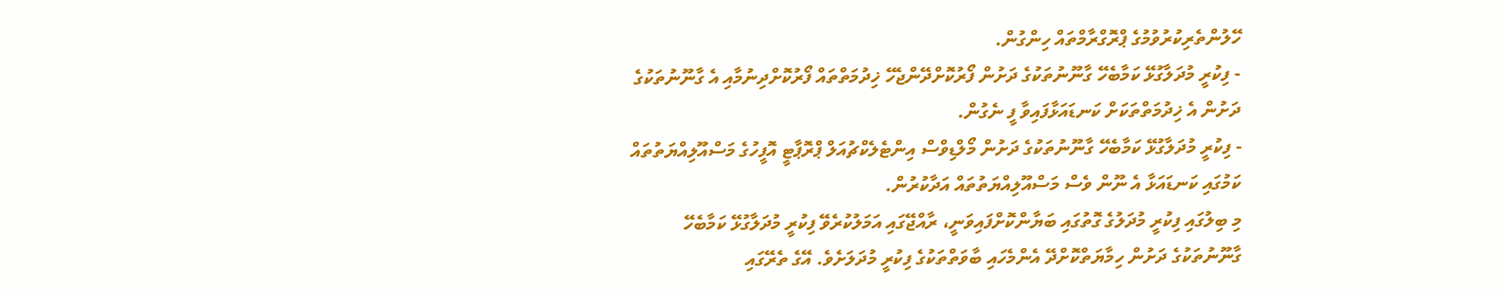ހޭލުންތެރިކުރުވުމުގެ ޕްރޮގްރާމްތައް ހިންގުން.
- ފިކުރީ މުދަލާގުޅޭ ކަމާބެހޭ ގާނޫނުތަކުގެ ދަށުން ފޯރުކޮށްދޭންޖެހޭ ޚިދުމަތްތައް ފޯރުކޮށްދިނުމާއި އެ ގާނޫނުތަކުގެ ދަށުން އެ ޚިދުމަތްތަކަށް ކަނޑައަޅާފައިވާ ފީ ނެގުން.
- ފިކުރީ މުދަލާގުޅޭ ކަމާބެހޭ ގާނޫނުތަކުގެ ދަށުން މޯލްޑިވްސް އިންޓެލެކްޗުއަލް ޕްރޮޕާޓީ އޮފީހުގެ މަސްއޫލިއްޔަތުތައް ކަމުގައި ކަނޑައަޅާ އެ ނޫން ވެސް މަސްއޫލިއްޔަތުތައް އަދާކުރުން.
މި ބިލުގައި ފިކުރީ މުދަލުގެ ގޮތުގައި ބަޔާންކޮށްފައިވަނީ، ރާއްޖޭގައި އަމަލުކުރެވޭ ފިކުރީ މުދަލާގުޅޭ ކަމާބެހޭ ގާނޫނުތަކުގެ ދަށުން ހިމާޔަތްކޮށްދޭ އެންމެހައި ބާވަތްތަކުގެ ފިކުރީ މުދަލަށެވެ. އޭގެ ތެރޭގައި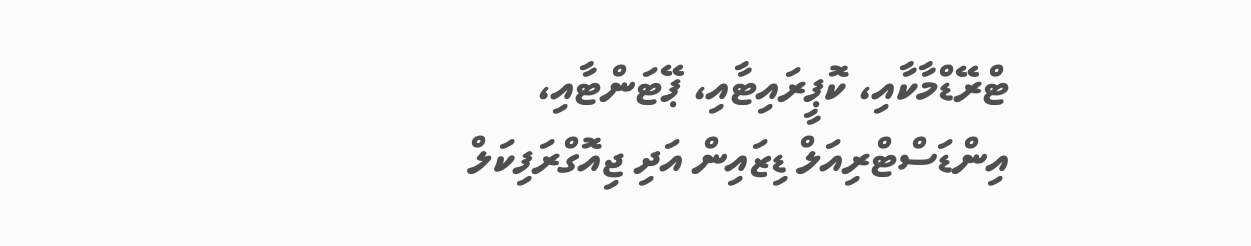ޓްރޭޑްމާކާއި، ކޮޕީރައިޓާއި، ޕޭޓަންޓާއި، އިންޑަސްޓްރިއަލް ޑިޒައިން އަދި ޖިއޮގްރަފިކަލް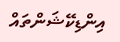އިންޑިކޭޝަންތައް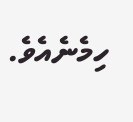ހިމެނެއެވެ.